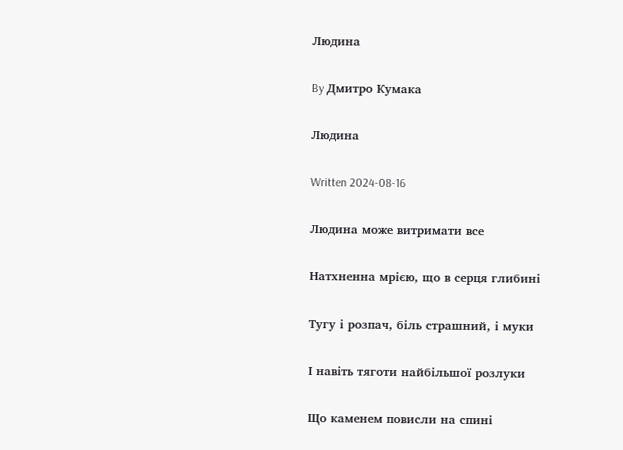Людина

By Дмитро Кумака

Людина

Written 2024-08-16

Людина може витримати все

Натхненна мрією, що в серця глибині

Тугу і розпач, біль страшний, і муки

І навіть тяготи найбільшої розлуки

Що каменем повисли на спині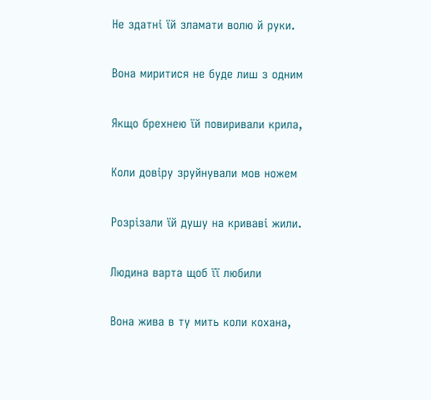Не здатні їй зламати волю й руки.

Вона миритися не буде лиш з одним

Якщо брехнею їй повиривали крила,

Коли довіру зруйнували мов ножем

Розрізали їй душу на криваві жили.

Людина варта щоб її любили

Вона жива в ту мить коли кохана,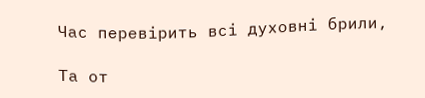Час перевірить всі духовні брили,

Та от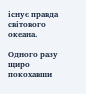існує правда світового океана.

Одного разу щиро покохавши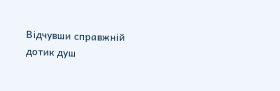Відчувши справжній дотик душ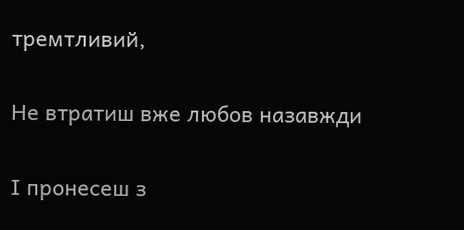тремтливий,

Не втратиш вже любов назавжди

І пронесеш з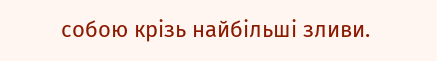собою крізь найбільші зливи.